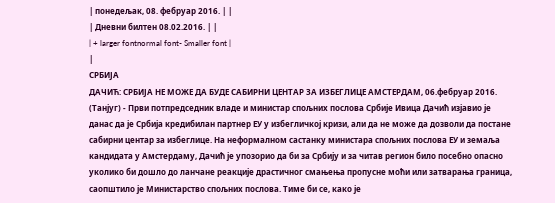| понедељак, 08. фебруар 2016. | |
| Дневни билтен 08.02.2016. | |
| + larger fontnormal font- Smaller font |
|
СРБИЈА
ДАЧИЋ: СРБИЈА НЕ МОЖЕ ДА БУДЕ САБИРНИ ЦЕНТАР ЗА ИЗБЕГЛИЦЕ АМСТЕРДАМ, 06.фебруар 2016. (Танјуг) - Први потпредседник владе и министар спољних послова Србије Ивица Дачић изјавио је данас да је Србија кредибилан партнер ЕУ у избегличкој кризи, али да не може да дозволи да постане сабирни центар за избеглице. На неформалном састанку министара спољних послова ЕУ и земаља кандидата у Амстердаму, Дачић је упозорио да би за Србију и за читав регион било посебно опасно уколико би дошло до ланчане реакције драстичног смањења пропусне моћи или затварања граница, саопштило је Министарство спољних послова. Тиме би се, како је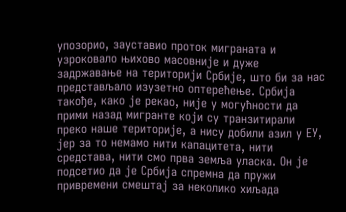упозорио, зауставио проток миграната и узроковало њихово масовније и дуже задржавање на територији Србије, што би за нас представљало изузетно оптерећење. Србија такође, како је рекао, није у могућности да прими назад мигранте који су транзитирали преко наше територије, а нису добили азил у ЕУ, јер за то немамо нити капацитета, нити средстава, нити смо прва земља уласка. Он је подсетио да је Србија спремна да пружи привремени смештај за неколико хиљада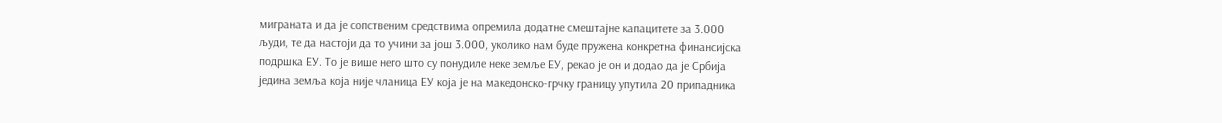миграната и да је сопственим средствима опремила додатне смештајне капацитете за 3.000 људи, те да настоји да то учини за још 3.000, уколико нам буде пружена конкретна финансијска подршка ЕУ. То је више него што су понудиле неке земље ЕУ, рекао је он и додао да је Србија једина земља која није чланица ЕУ која је на македонско-грчку границу упутила 20 припадника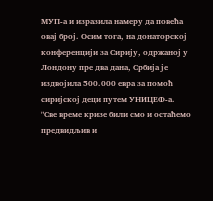МУП-а и изразила намеру да повећа овај број. Осим тога, на донаторској конференцији за Сирију, одржаној у Лондону пре два дана, Србија је издвојила 500.000 евра за помоћ сиријској деци путем УНИЦЕФ-а. "Све време кризе били смо и остаћемо предвидљив и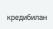кредибилан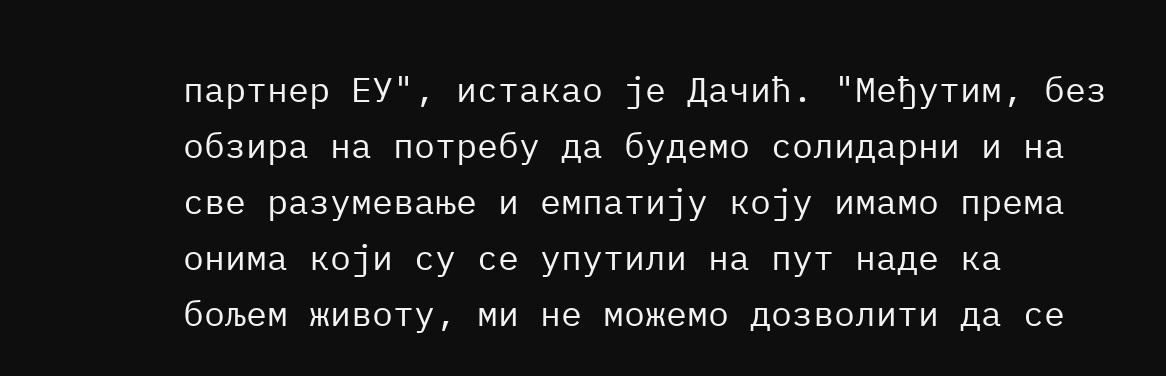партнер ЕУ", истакао је Дачић. "Међутим, без обзира на потребу да будемо солидарни и на све разумевање и емпатију коју имамо према онима који су се упутили на пут наде ка бољем животу, ми не можемо дозволити да се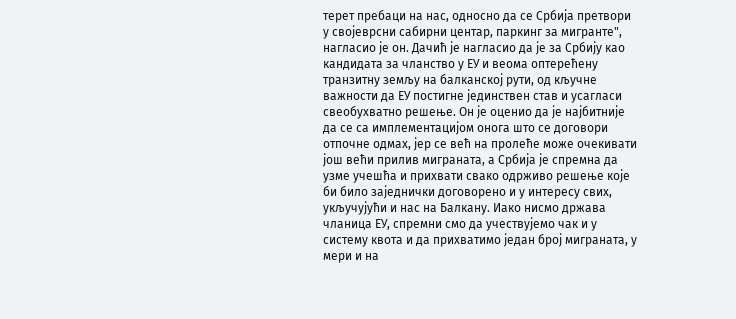терет пребаци на нас, односно да се Србија претвори у својеврсни сабирни центар, паркинг за мигранте", нагласио је он. Дачић је нагласио да је за Србију као кандидата за чланство у ЕУ и веома оптерећену транзитну земљу на балканској рути, од кључне важности да ЕУ постигне јединствен став и усагласи свеобухватно решење. Он је оценио да је најбитније да се са имплементацијом онога што се договори отпочне одмах, јер се већ на пролеће може очекивати још већи прилив миграната, а Србија је спремна да узме учешћа и прихвати свако одрживо решење које би било заједнички договорено и у интересу свих, укључујући и нас на Балкану. Иако нисмо држава чланица ЕУ, спремни смо да учествујемо чак и у систему квота и да прихватимо један број миграната, у мери и на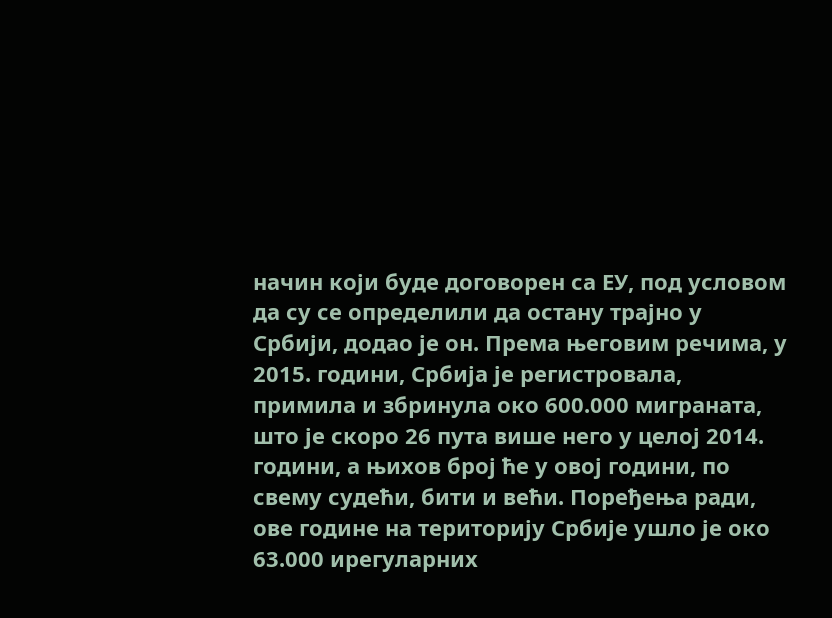начин који буде договорен са ЕУ, под условом да су се определили да остану трајно у Србији, додао је он. Према његовим речима, у 2015. години, Србија је регистровала, примила и збринула око 600.000 миграната, што је скоро 26 пута више него у целој 2014. години, а њихов број ће у овој години, по свему судећи, бити и већи. Поређења ради, ове године на територију Србије ушло је око 63.000 ирегуларних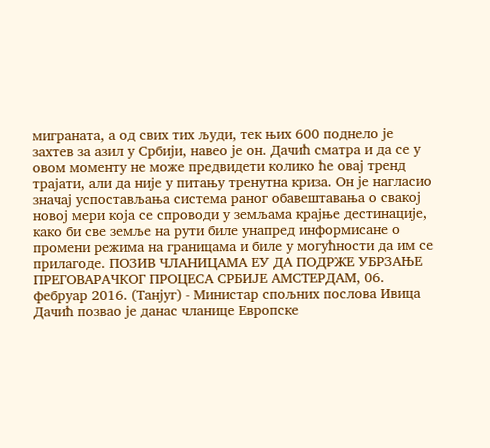миграната, а од свих тих људи, тек њих 600 поднело је захтев за азил у Србији, навео је он. Дачић сматра и да се у овом моменту не може предвидети колико ће овај тренд трајати, али да није у питању тренутна криза. Он је нагласио значај успостављања система раног обавештавања о свакој новој мери која се спроводи у земљама крајње дестинације, како би све земље на рути биле унапред информисане о промени режима на границама и биле у могућности да им се прилагоде. ПОЗИВ ЧЛАНИЦАМА ЕУ ДА ПОДРЖЕ УБРЗАЊЕ ПРЕГОВАРАЧКОГ ПРОЦЕСА СРБИЈЕ АМСТЕРДАМ, 06. фебруар 2016. (Танјуг) - Министар спољних послова Ивица Дачић позвао је данас чланице Европске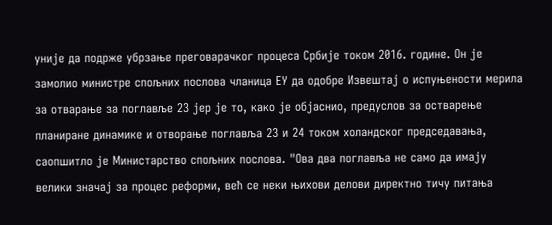уније да подрже убрзање преговарачког процеса Србије током 2016. године. Он је замолио министре спољних послова чланица ЕУ да одобре Извештај о испуњености мерила за отварање за поглавље 23 јер је то, како је објаснио, предуслов за остварење планиране динамике и отворање поглавља 23 и 24 током холандског председавања, саопшитло је Министарство спољних послова. "Ова два поглавља не само да имају велики значај за процес реформи, већ се неки њихови делови директно тичу питања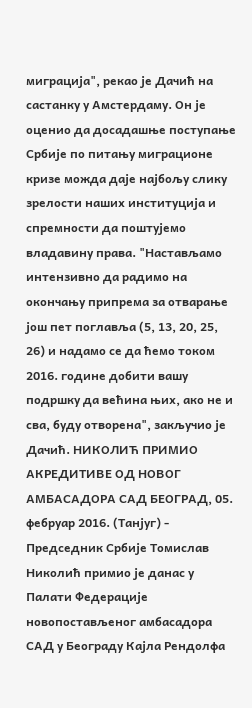миграција", рекао је Дачић на састанку у Амстердаму. Он је оценио да досадашње поступање Србије по питању миграционе кризе можда даје најбољу слику зрелости наших институција и спремности да поштујемо владавину права. "Настављамо интензивно да радимо на окончању припрема за отварање још пет поглавља (5, 13, 20, 25, 26) и надамо се да ћемо током 2016. године добити вашу подршку да већина њих, ако не и сва, буду отворена", закључио је Дачић. НИКОЛИЋ ПРИМИО АКРЕДИТИВЕ ОД НОВОГ АМБАСАДОРА САД БЕОГРАД, 05. фебруар 2016. (Танјуг) - Председник Србије Томислав Николић примио је данас у Палати Федерације новопостављеног амбасадора САД у Београду Кајла Рендолфа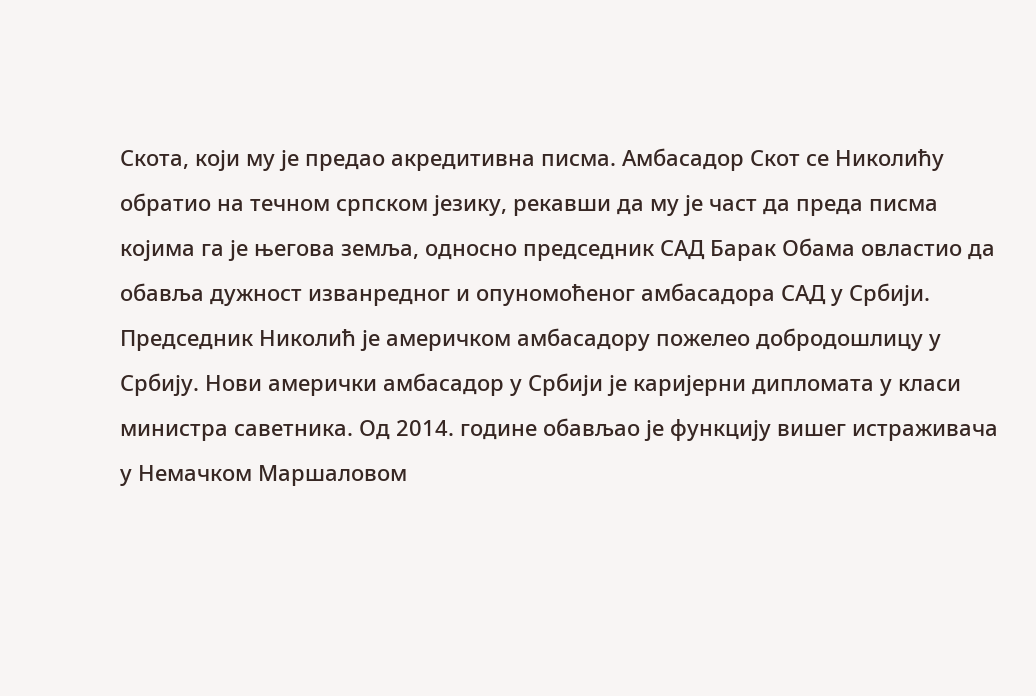Скота, који му је предао акредитивна писма. Амбасадор Скот се Николићу обратио на течном српском језику, рекавши да му је част да преда писма којима га је његова земља, односно председник САД Барак Обама овластио да обавља дужност изванредног и опуномоћеног амбасадора САД у Србији. Председник Николић је америчком амбасадору пожелео добродошлицу у Србију. Нови амерички амбасадор у Србији је каријерни дипломата у класи министра саветника. Од 2014. године обављао је функцију вишег истраживача у Немачком Маршаловом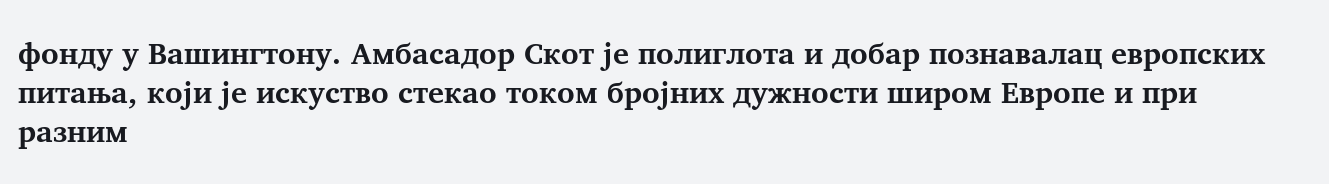фонду у Вашингтону. Амбасадор Скот је полиглота и добар познавалац европских питања, који је искуство стекао током бројних дужности широм Европе и при разним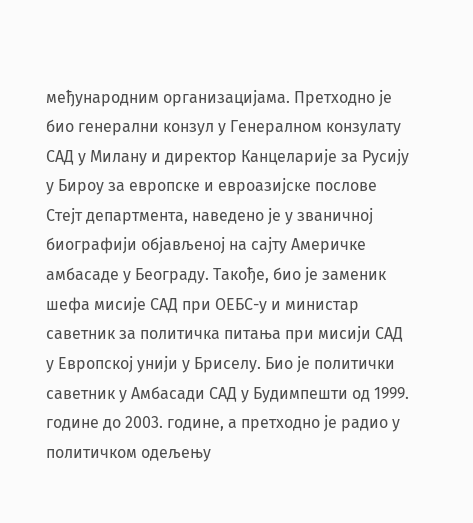међународним организацијама. Претходно је био генерални конзул у Генералном конзулату САД у Милану и директор Канцеларије за Русију у Бироу за европске и евроазијске послове Стејт департмента, наведено је у званичној биографији објављеној на сајту Америчке амбасаде у Београду. Такође, био је заменик шефа мисије САД при ОЕБС-у и министар саветник за политичка питања при мисији САД у Европској унији у Бриселу. Био је политички саветник у Амбасади САД у Будимпешти од 1999. године до 2003. године, а претходно је радио у политичком одељењу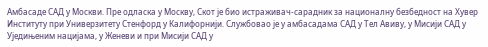Амбасаде САД у Москви. Пре одласка у Москву, Скот је био истраживач-сарадник за националну безбедност на Хувер Институту при Универзитету Стенфорд у Калифорнији. Службовао је у амбасадама САД у Тел Авиву, у Мисији САД у Уједињеним нацијама, у Женеви и при Мисији САД у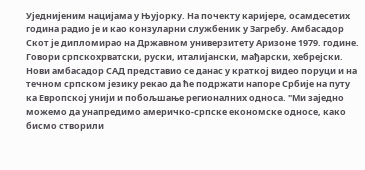Уједнијеним нацијама у Њујорку. На почекту каријере, осамдесетих година радио је и као конзуларни службеник у Загребу. Амбасадор Скот је дипломирао на Државном универзитету Аризоне 1979. године. Говори српскохрватски, руски, италијански, мађарски, хебрејски. Нови амбасадор САД представио се данас у краткој видео поруци и на течном српском језику рекао да ће подржати напоре Србије на путу ка Европској унији и побољшање регионалних односа. "Ми заједно можемо да унапредимо америчко-српске економске односе, како бисмо створили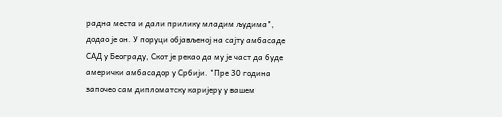радна места и дали прилику младим људима", додао је он. У поруци објављеној на сајту амбасаде САД у Београду, Скот је рекао да му је част да буде амерички амбасадор у Србији. "Пре 30 година започео сам дипломатску каријеру у вашем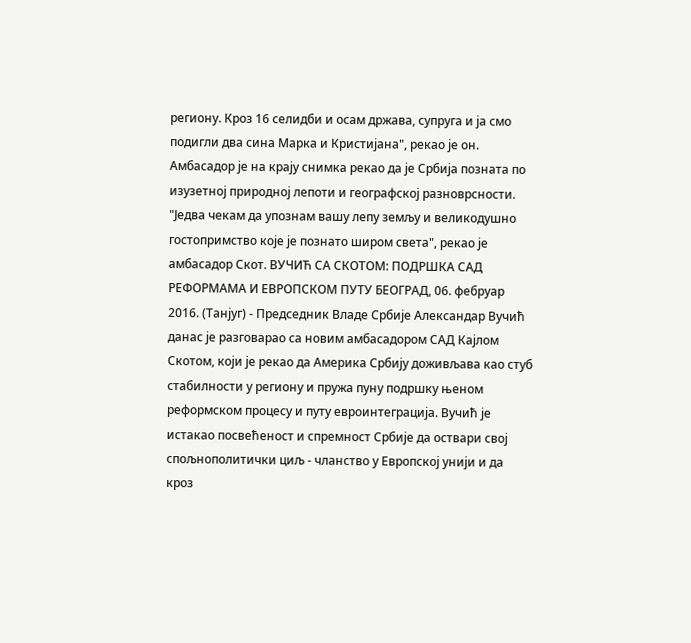региону. Кроз 16 селидби и осам држава, супруга и ја смо подигли два сина Марка и Кристијана", рекао је он. Амбасадор је на крају снимка рекао да је Србија позната по изузетној природној лепоти и географској разноврсности. "Једва чекам да упознам вашу лепу земљу и великодушно гостопримство које је познато широм света", рекао је амбасадор Скот. ВУЧИЋ СА СКОТОМ: ПОДРШКА САД РЕФОРМАМА И ЕВРОПСКОМ ПУТУ БЕОГРАД, 06. фебруар 2016. (Танјуг) - Председник Владе Србије Александар Вучић данас је разговарао са новим амбасадором САД Кајлом Скотом, који је рекао да Америка Србију доживљава као стуб стабилности у региону и пружа пуну подршку њеном реформском процесу и путу евроинтеграција. Вучић је истакао посвећеност и спремност Србије да оствари свој спољнополитички циљ - чланство у Европској унији и да кроз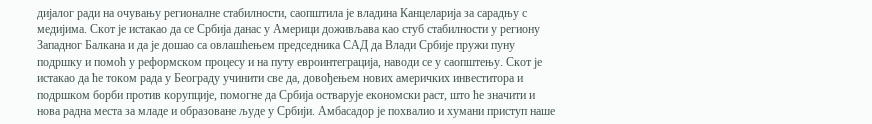дијалог ради на очувању регионалне стабилности, саопштила је владина Канцеларија за сарадњу с медијима. Скот је истакао да се Србија данас у Америци доживљава као стуб стабилности у региону Западног Балкана и да је дошао са овлашћењем председника САД да Влади Србије пружи пуну подршку и помоћ у реформском процесу и на путу евроинтеграција, наводи се у саопштењу. Скот је истакао да ће током рада у Београду учинити све да, довођењем нових америчких инвеститора и подршком борби против корупције, помогне да Србија остварује економски раст, што ће значити и нова радна места за младе и образоване људе у Србији. Амбасадор је похвалио и хумани приступ наше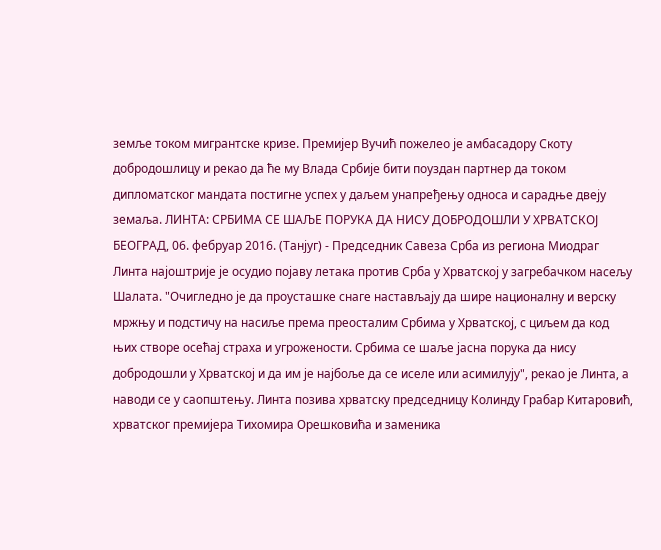земље током мигрантске кризе. Премијер Вучић пожелео је амбасадору Скоту добродошлицу и рекао да ће му Влада Србије бити поуздан партнер да током дипломатског мандата постигне успех у даљем унапређењу односа и сарадње двеју земаља. ЛИНТА: СРБИМА СЕ ШАЉЕ ПОРУКА ДА НИСУ ДОБРОДОШЛИ У ХРВАТСКОЈ БЕОГРАД, 06. фебруар 2016. (Танјуг) - Председник Савеза Срба из региона Миодраг Линта најоштрије је осудио појаву летака против Срба у Хрватској у загребачком насељу Шалата. "Очигледно је да проусташке снаге настављају да шире националну и верску мржњу и подстичу на насиље према преосталим Србима у Хрватској, с циљем да код њих створе осећај страха и угрожености. Србима се шаље јасна порука да нису добродошли у Хрватској и да им је најбоље да се иселе или асимилују", рекао је Линта, а наводи се у саопштењу. Линта позива хрватску председницу Колинду Грабар Китаровић, хрватског премијера Тихомира Орешковића и заменика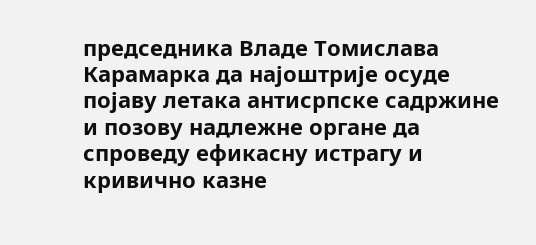председника Владе Томислава Карамарка да најоштрије осуде појаву летака антисрпске садржине и позову надлежне органе да спроведу ефикасну истрагу и кривично казне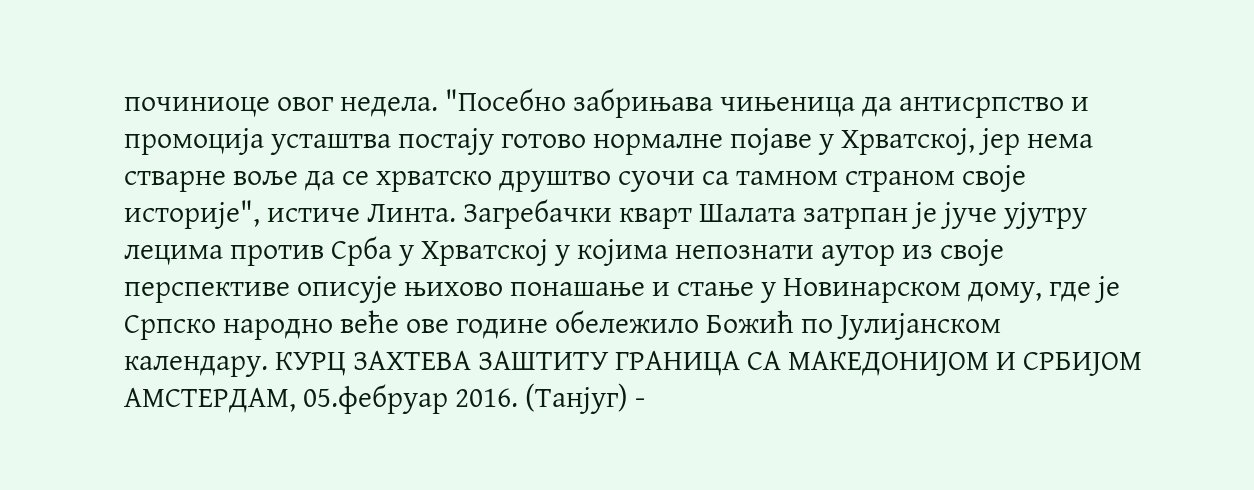починиоце овог недела. "Посебно забрињава чињеница да антисрпство и промоција усташтва постају готово нормалне појаве у Хрватској, јер нема стварне воље да се хрватско друштво суочи са тамном страном своје историје", истиче Линта. Загребачки кварт Шалата затрпан је јуче ујутру лецима против Срба у Хрватској у којима непознати аутор из своје перспективе описује њихово понашање и стање у Новинарском дому, где је Српско народно веће ове године обележило Божић по Јулијанском календару. КУРЦ ЗАХТЕВА ЗАШТИТУ ГРАНИЦА СА МАКЕДОНИЈОМ И СРБИЈОМ АМСТЕРДАМ, 05.фебруар 2016. (Танјуг) -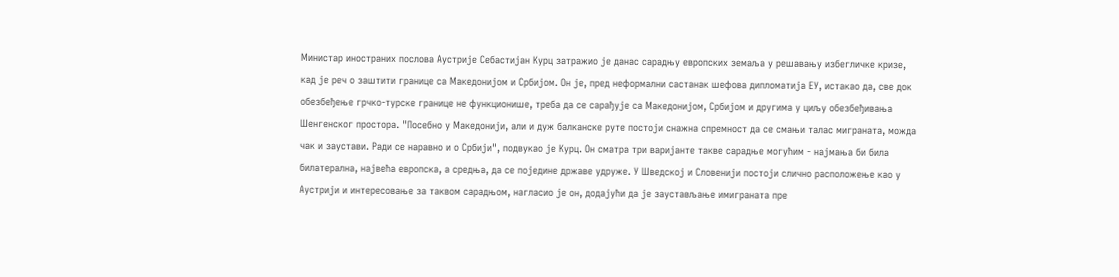Министар иностраних послова Аустрије Себастијан Курц затражио је данас сарадњу европских земаља у решавању избегличке кризе, кад је реч о заштити границе са Македонијом и Србијом. Он је, пред неформални састанак шефова дипломатија ЕУ, истакао да, све док обезбеђење грчко-турске границе не функционише, треба да се сарађује са Македонијом, Србијом и другима у циљу обезбеђивања Шенгенског простора. "Посебно у Македонији, али и дуж балканске руте постоји снажна спремност да се смањи талас миграната, можда чак и заустави. Ради се наравно и о Србији", подвукао је Курц. Он сматра три варијанте такве сарадње могућим - најмања би била билатерална, највећа европска, а средња, да се поједине државе удруже. У Шведској и Словенији постоји слично расположење као у Аустрији и интересовање за таквом сарадњом, нагласио је он, додајући да је заустављање имиграната пре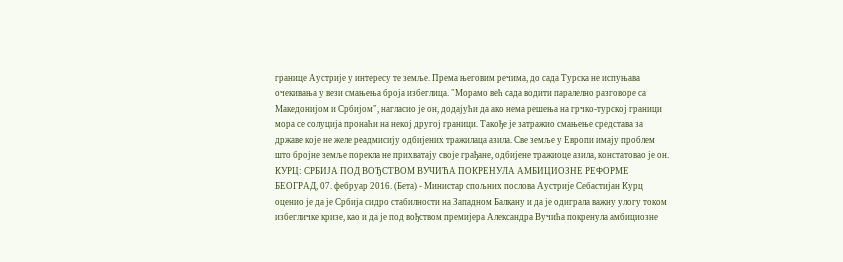границе Аустрије у интересу те земље. Према његовим речима, до сада Турска не испуњава очекивања у вези смањења броја избеглица. "Морамо већ сада водити паралелно разговоре са Македонијом и Србијом", нагласио је он, додајући да ако нема решења на грчко-турској граници мора се солуција пронаћи на некој другој граници. Такође је затражио смањење средстава за државе које не желе реадмисију одбијених тражилаца азила. Све земље у Европи имају проблем што бројне земље порекла не прихватају своје грађане, одбијене тражиоце азила, констатовао је он. КУРЦ: СРБИЈА ПОД ВОЂСТВОМ ВУЧИЋА ПОКРЕНУЛА АМБИЦИОЗНЕ РЕФОРМЕ БЕОГРАД, 07. фебруар 2016. (Бета) - Министар спољних послова Аустрије Себастијан Курц оценио је да је Србија сидро стабилности на Западном Балкану и да је одиграла важну улогу током избегличке кризе, као и да је под вођством премијера Александра Вучића покренула амбициозне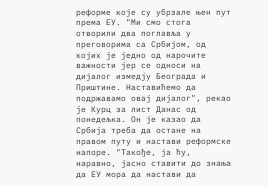реформе које су убрзале њен пут према ЕУ. "Ми смо стога отворили два поглавља у преговорима са Србијом, од којих је једно од нарочите важности јер се односи на дијалог измедју Београда и Приштине. Наставићемо да подржавамо овај дијалог", рекао је Курц за лист Данас од понедељка. Он је казао да Србија треба да остане на правом путу и настави реформске напоре. "Такође, ја ћу, наравно, јасно ставити до знања да ЕУ мора да настави да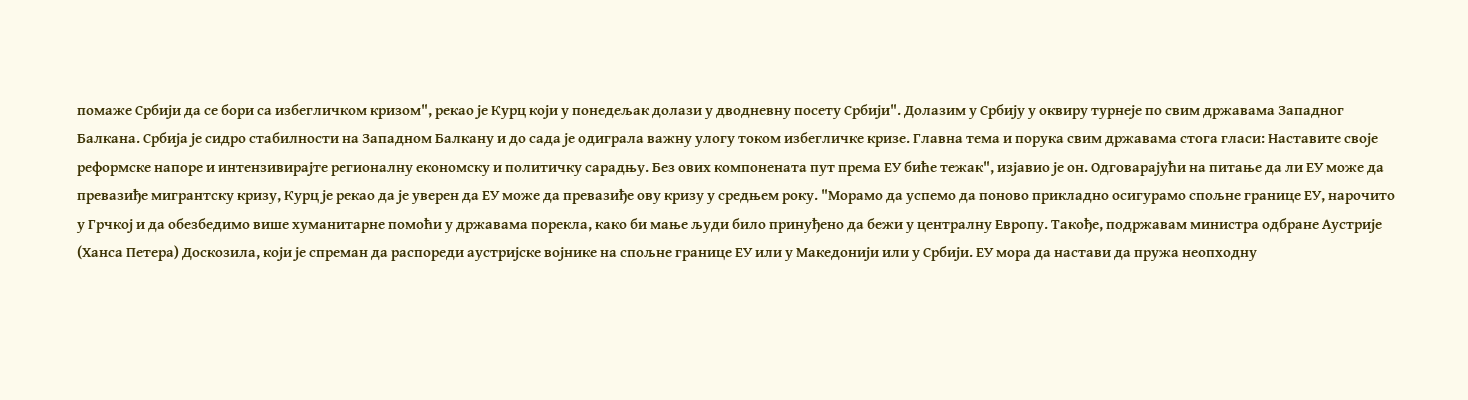помаже Србији да се бори са избегличком кризом", рекао је Курц који у понедељак долази у дводневну посету Србији". Долазим у Србију у оквиру турнеје по свим државама Западног Балкана. Србија је сидро стабилности на Западном Балкану и до сада је одиграла важну улогу током избегличке кризе. Главна тема и порука свим државама стога гласи: Наставите своје реформске напоре и интензивирајте регионалну економску и политичку сарадњу. Без ових компонената пут према ЕУ биће тежак", изјавио је он. Одговарајући на питање да ли ЕУ може да превазиђе мигрантску кризу, Курц је рекао да је уверен да ЕУ може да превазиђе ову кризу у средњем року. "Морамо да успемо да поново прикладно осигурамо спољне границе ЕУ, нарочито у Грчкој и да обезбедимо више хуманитарне помоћи у државама порекла, како би мање људи било принуђено да бежи у централну Европу. Такође, подржавам министра одбране Аустрије (Ханса Петера) Доскозила, који је спреман да распореди аустријске војнике на спољне границе ЕУ или у Македонији или у Србији. ЕУ мора да настави да пружа неопходну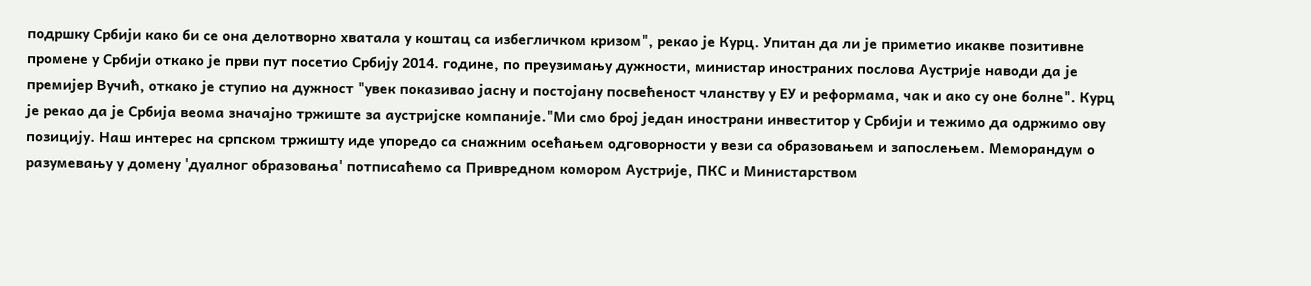подршку Србији како би се она делотворно хватала у коштац са избегличком кризом", рекао је Курц. Упитан да ли је приметио икакве позитивне промене у Србији откако је први пут посетио Србију 2014. године, по преузимању дужности, министар иностраних послова Аустрије наводи да је премијер Вучић, откако је ступио на дужност "увек показивао јасну и постојану посвећеност чланству у ЕУ и реформама, чак и ако су оне болне". Курц је рекао да је Србија веома значајно тржиште за аустријске компаније."Ми смо број један инострани инвеститор у Србији и тежимо да одржимо ову позицију. Наш интерес на српском тржишту иде упоредо са снажним осећањем одговорности у вези са образовањем и запослењем. Меморандум о разумевању у домену 'дуалног образовања' потписаћемо са Привредном комором Аустрије, ПКС и Министарством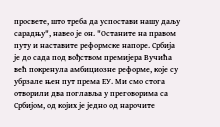просвете, што треба да успостави нашу даљу сарадњу", навео је он. "Останите на правом путу и наставите реформске напоре. Србија је до сада под вођством премијера Вучића већ покренула амбициозне реформе, које су убрзале њен пут према ЕУ. Ми смо стога отворили два поглавља у преговорима са Србијом, од којих је једно од нарочите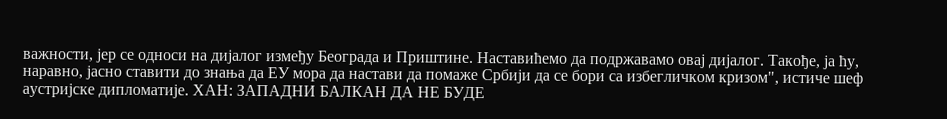важности, јер се односи на дијалог између Београда и Приштине. Наставићемо да подржавамо овај дијалог. Такође, ја ћу, наравно, јасно ставити до знања да ЕУ мора да настави да помаже Србији да се бори са избегличком кризом", истиче шеф аустријске дипломатије. ХАН: ЗАПАДНИ БАЛКАН ДА НЕ БУДЕ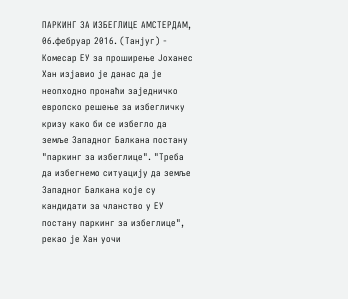ПАРКИНГ ЗА ИЗБЕГЛИЦЕ АМСТЕРДАМ, 06.фебруар 2016. (Танјуг) - Комесар ЕУ за проширење Јоханес Хан изјавио је данас да је неопходно пронаћи заједничко европско решење за избегличку кризу како би се избегло да земље Западног Балкана постану "паркинг за избеглице". "Треба да избегнемо ситуацију да земље Западног Балкана које су кандидати за чланство у ЕУ постану паркинг за избеглице", рекао је Хан уочи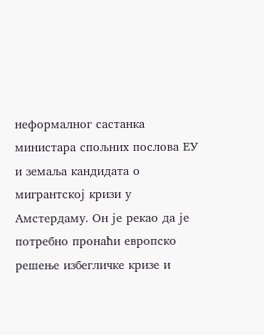неформалног састанка министара спољних послова ЕУ и земаља кандидата о мигрантској кризи у Амстердаму. Он је рекао да је потребно пронаћи европско решење избегличке кризе и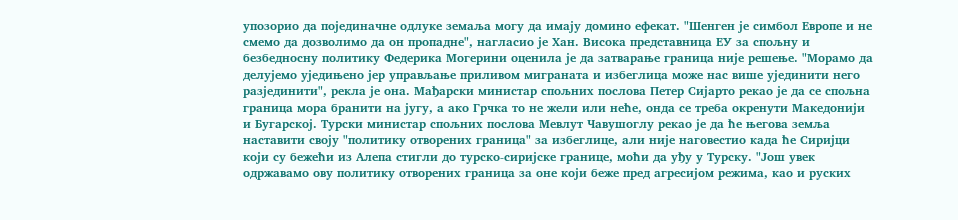упозорио да појединачне одлуке земаља могу да имају домино ефекат. "Шенген је симбол Европе и не смемо да дозволимо да он пропадне", нагласио је Хан. Висока представница ЕУ за спољну и безбедносну политику Федерика Могерини оценила је да затварање граница није решење. "Морамо да делујемо уједињено јер управљање приливом миграната и избеглица може нас више ујединити него разјединити", рекла је она. Мађарски министар спољних послова Петер Сијарто рекао је да се спољна граница мора бранити на југу, а ако Грчка то не жели или неће, онда се треба окренути Македонији и Бугарској. Турски министар спољних послова Мевлут Чавушоглу рекао је да ће његова земља наставити своју "политику отворених граница" за избеглице, али није наговестио када ће Сиријци који су бежећи из Алепа стигли до турско-сиријске границе, моћи да уђу у Турску. "Још увек одржавамо ову политику отворених граница за оне који беже пред агресијом режима, као и руских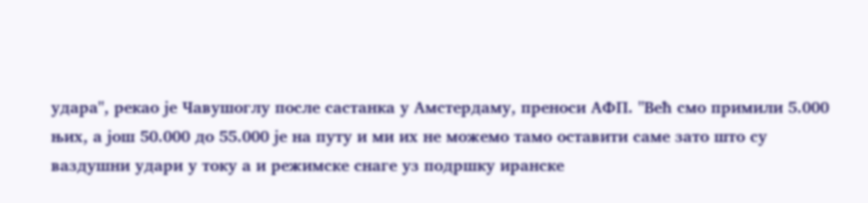удара", рекао је Чавушоглу после састанка у Амстердаму, преноси АФП. "Већ смо примили 5.000 њих, а још 50.000 до 55.000 је на путу и ми их не можемо тамо оставити саме зато што су ваздушни удари у току а и режимске снаге уз подршку иранске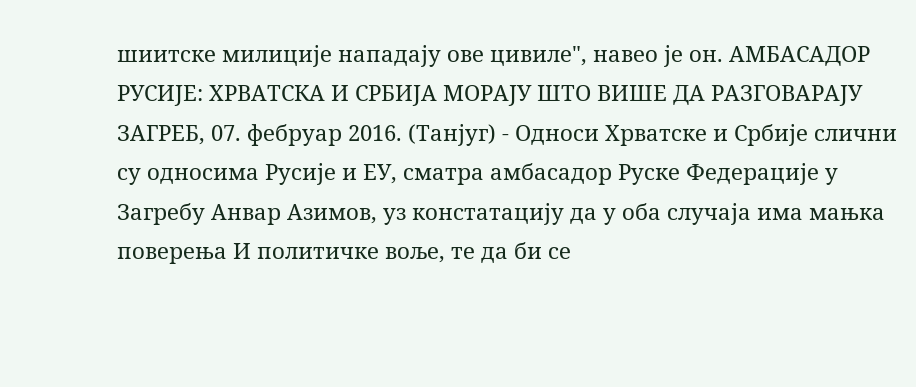шиитске милиције нападају ове цивиле", навео је он. АМБАСАДОР РУСИЈЕ: ХРВАТСКА И СРБИЈА МОРАЈУ ШТО ВИШЕ ДА РАЗГОВАРАЈУ ЗАГРЕБ, 07. фебруар 2016. (Танјуг) - Односи Хрватске и Србије слични су односима Русије и ЕУ, сматра амбасадор Руске Федерације у Загребу Анвар Азимов, уз констатацију да у оба случаја има мањка поверења И политичке воље, те да би се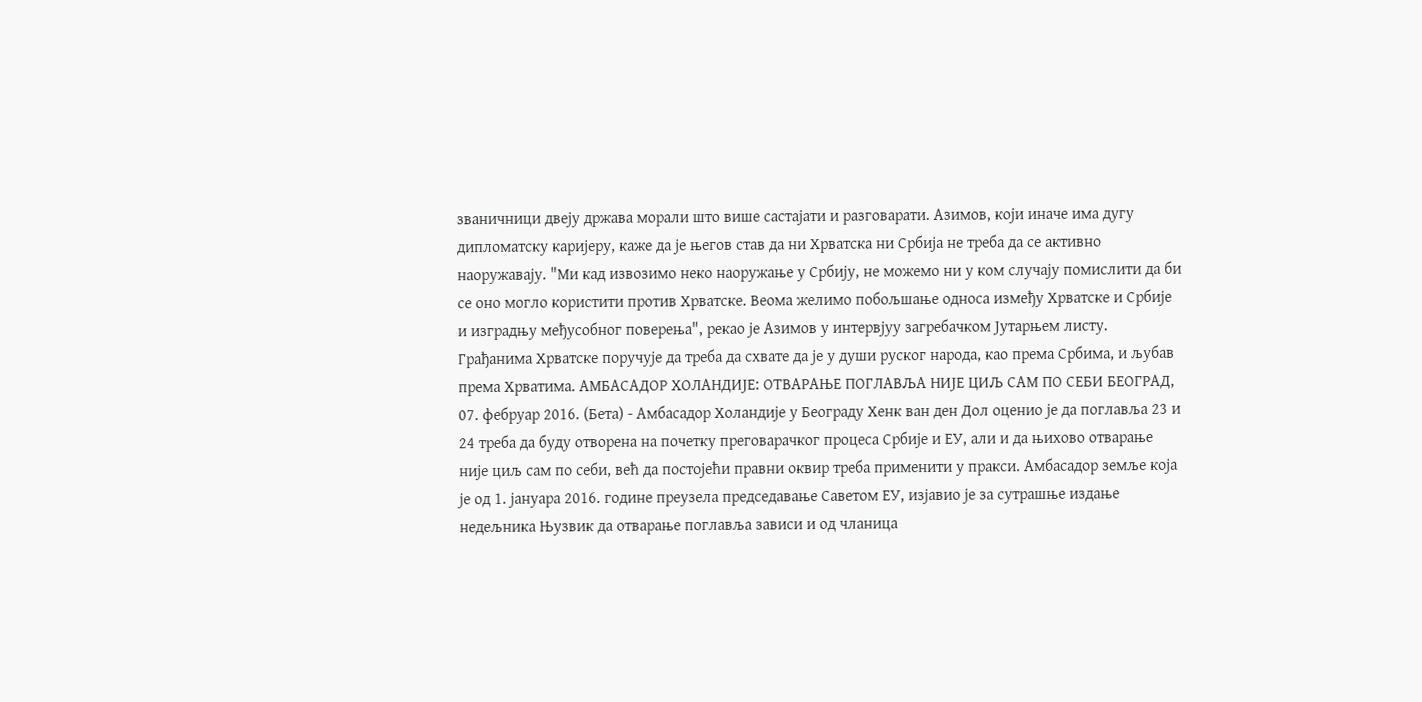званичници двеју држава морали што више састајати и разговарати. Азимов, који иначе има дугу дипломатску каријеру, каже да је његов став да ни Хрватска ни Србија не треба да се активно наоружавају. "Ми кад извозимо неко наоружање у Србију, не можемо ни у ком случају помислити да би се оно могло користити против Хрватске. Веома желимо побољшање односа између Хрватске и Србије и изградњу међусобног поверења", рекао је Азимов у интервјуу загребачком Јутарњем листу. Грађанима Хрватске поручује да треба да схвате да је у души руског народа, као према Србима, и љубав према Хрватима. АМБАСАДОР ХОЛАНДИЈЕ: ОТВАРАЊЕ ПОГЛАВЉА НИЈЕ ЦИЉ САМ ПО СЕБИ БЕОГРАД, 07. фебруар 2016. (Бета) - Амбасадор Холандије у Београду Хенк ван ден Дол оценио је да поглавља 23 и 24 треба да буду отворена на почетку преговарачког процеса Србије и ЕУ, али и да њихово отварање није циљ сам по себи, већ да постојећи правни оквир треба применити у пракси. Амбасадор земље која је од 1. јануара 2016. године преузела председавање Саветом ЕУ, изјавио је за сутрашње издање недељника Њузвик да отварање поглавља зависи и од чланица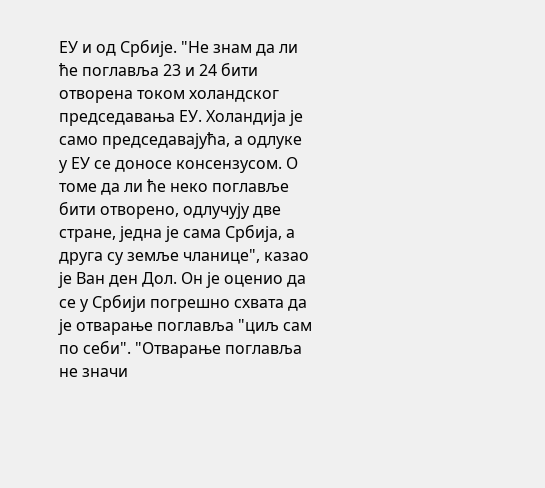ЕУ и од Србије. "Не знам да ли ће поглавља 23 и 24 бити отворена током холандског председавања ЕУ. Холандија је само председавајућа, а одлуке у ЕУ се доносе консензусом. О томе да ли ће неко поглавље бити отворено, одлучују две стране, једна је сама Србија, а друга су земље чланице", казао је Ван ден Дол. Он је оценио да се у Србији погрешно схвата да је отварање поглавља "циљ сам по себи". "Отварање поглавља не значи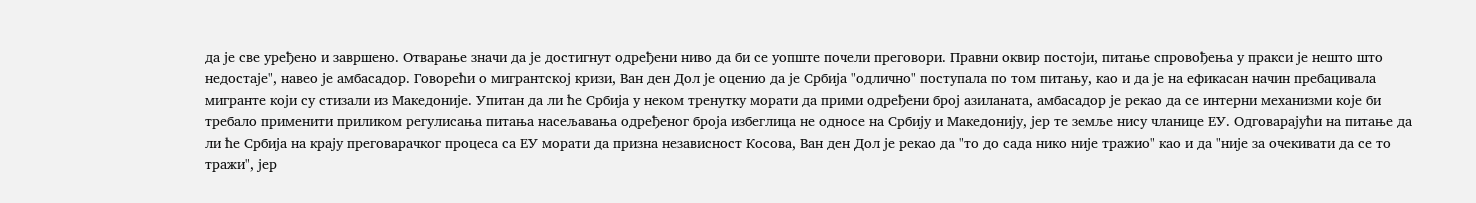да је све уређено и завршено. Отварање значи да је достигнут одређени ниво да би се уопште почели преговори. Правни оквир постоји, питање спровођења у пракси је нешто што недостаје", навео је амбасадор. Говорећи о мигрантској кризи, Ван ден Дол је оценио да је Србија "одлично" поступала по том питању, као и да је на ефикасан начин пребацивала мигранте који су стизали из Македоније. Упитан да ли ће Србија у неком тренутку морати да прими одређени број азиланата, амбасадор је рекао да се интерни механизми које би требало применити приликом регулисања питања насељавања одређеног броја избеглица не односе на Србију и Македонију, јер те земље нису чланице ЕУ. Одговарајући на питање да ли ће Србија на крају преговарачког процеса са ЕУ морати да призна независност Косова, Ван ден Дол је рекао да "то до сада нико није тражио" као и да "није за очекивати да се то тражи", јер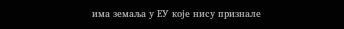има земаља у ЕУ које нису признале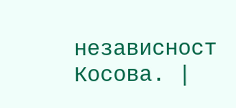независност Косова. |